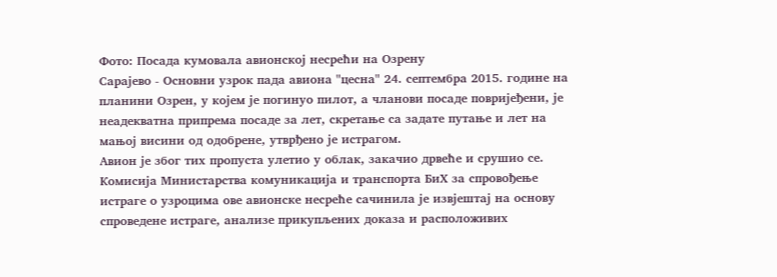Фото: Посада кумовала авионској несрећи на Озрену
Сарајево - Основни узрок пада авиона "цесна" 24. септембра 2015. године на планини Озрен, у којем је погинуо пилот, а чланови посаде повријеђени, је неадекватна припрема посаде за лет, скретање са задате путање и лет на мањој висини од одобрене, утврђено је истрагом.
Авион је због тих пропуста улетио у облак, закачио дрвеће и срушио се.
Комисија Министарства комуникација и транспорта БиХ за спровођење истраге о узроцима ове авионске несреће сачинила је извјештај на основу спроведене истраге, анализе прикупљених доказа и расположивих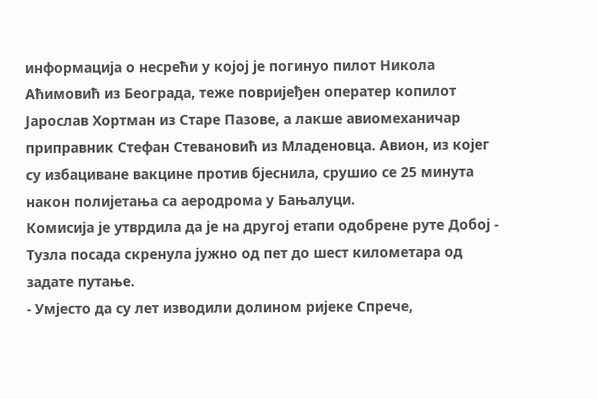информација о несрећи у којој је погинуо пилот Никола Аћимовић из Београда, теже повријеђен оператер копилот Јарослав Хортман из Старе Пазове, а лакше авиомеханичар приправник Стефан Стевановић из Младеновца. Авион, из којег су избациване вакцине против бјеснила, срушио се 25 минута након полијетања са аеродрома у Бањалуци.
Комисија је утврдила да је на другој етапи одобрене руте Добој - Тузла посада скренула јужно од пет до шест километара од задате путање.
- Умјесто да су лет изводили долином ријеке Спрече,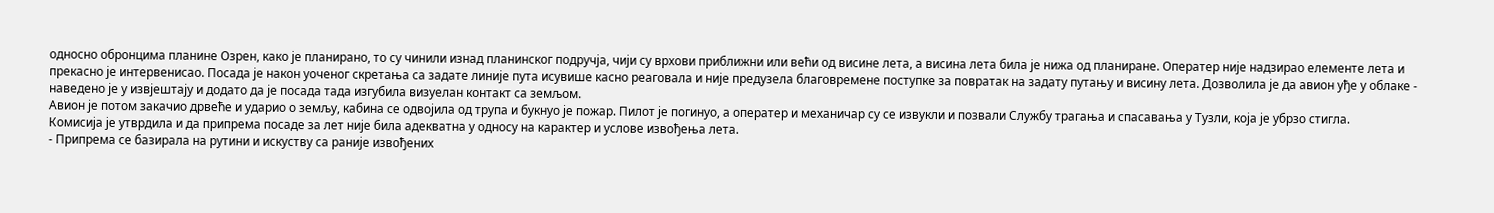односно обронцима планине Озрен, како је планирано, то су чинили изнад планинског подручја, чији су врхови приближни или већи од висине лета, а висина лета била је нижа од планиране. Оператер није надзирао елементе лета и прекасно је интервенисао. Посада је након уоченог скретања са задате линије пута исувише касно реаговала и није предузела благовремене поступке за повратак на задату путању и висину лета. Дозволила је да авион уђе у облаке - наведено је у извјештају и додато да је посада тада изгубила визуелан контакт са земљом.
Авион је потом закачио дрвеће и ударио о земљу, кабина се одвојила од трупа и букнуо је пожар. Пилот је погинуо, а оператер и механичар су се извукли и позвали Службу трагања и спасавања у Тузли, која је убрзо стигла.
Комисија је утврдила и да припрема посаде за лет није била адекватна у односу на карактер и услове извођења лета.
- Припрема се базирала на рутини и искуству са раније извођених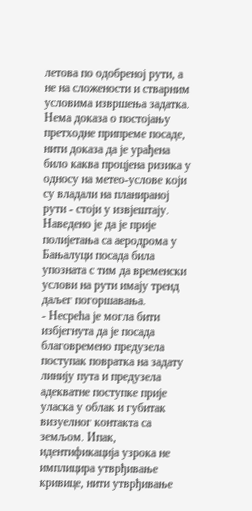летова по одобреној рути, а не на сложености и стварним условима извршења задатка. Нема доказа о постојању претходне припреме посаде, нити доказа да је урађена било каква процјена ризика у односу на метео-услове који су владали на планираној рути - стоји у извјештају.
Наведено је да је прије полијетања са аеродрома у Бањалуци посада била упозната с тим да временски услови на рути имају тренд даљег погоршавања.
- Несрећа је могла бити избјегнута да је посада благовремено предузела поступак повратка на задату линију пута и предузела адекватне поступке прије уласка у облак и губитак визуелног контакта са земљом. Ипак, идентификација узрока не имплицира утврђивање кривице, нити утврђивање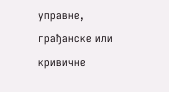управне, грађанске или кривичне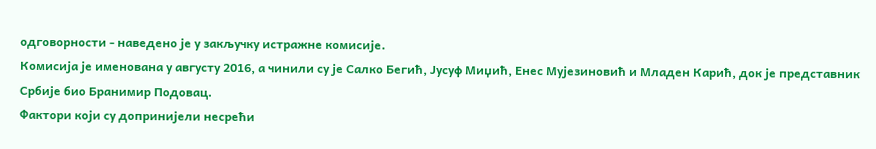одговорности - наведено је у закључку истражне комисије.
Комисија је именована у августу 2016, а чинили су је Салко Бегић, Јусуф Миџић, Енес Мујезиновић и Младен Карић, док је представник Србије био Бранимир Подовац.
Фактори који су допринијели несрећи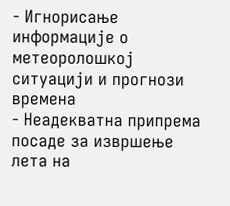- Игнорисање информације о метеоролошкој ситуацији и прогнози времена
- Неадекватна припрема посаде за извршење лета на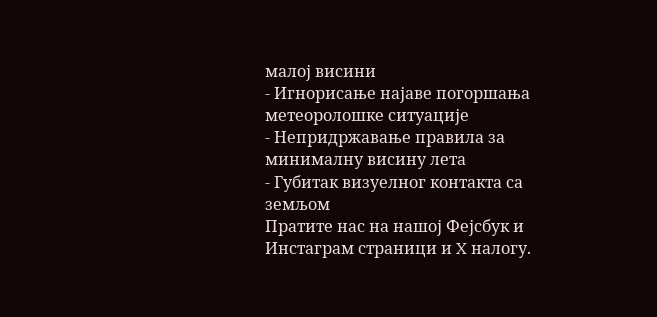малој висини
- Игнорисање најаве погоршања метеоролошке ситуације
- Непридржавање правила за минималну висину лета
- Губитак визуелног контакта са земљом
Пратите нас на нашој Фејсбук и Инстаграм страници и X налогу.